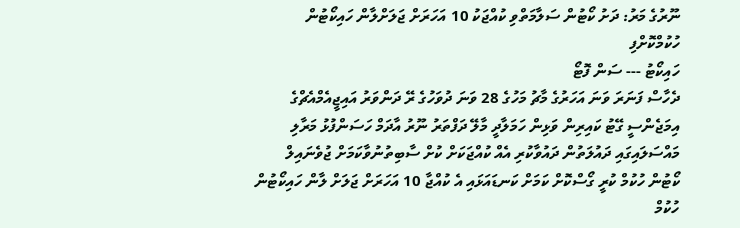ނޫރުގެ މަރު: ދަށު ކޯޓުން ސަލާމަތްވި ކުއްޖަކު 10 އަހަރަށް ޖަލަށްލާން ހައިކޯޓުން ހުކުމްކޮށްފި
ހައިކޯޓު --- ސަން ފޮޓޯ
ދެހާސް ފަނަރަ ވަނަ އަހަރުގެ މާޗު މަހުގެ 28 ވަނަ ދުވަހުގެ ރޭ ދަންވަރު އައިޖީއެމްއެޗްގެ އިމަޖެންސީ ގޭޓު ކައިރިން ވަޅިން ހަމަލާދީ މާލޭ ދަފްތަރު ނޫރު އާދަމް ހަސަންފުޅު މަރާލި މައްސަލައިގައި ދައުލަތުން ދައުވާކުރި އެއް ކުއްޖަކަށް ކުށް ސާބިތުނުވާކަމަށް ޖުވެނައިލް ކޯޓުން ހުކުމް ކުރީ ގޯސްކޮށް ކަމަށް ކަނޑައަޅައި އެ ކުއްޖާ 10 އަހަރަށް ޖަލަށް ލާން ހައިކޯޓުން ހުކުމް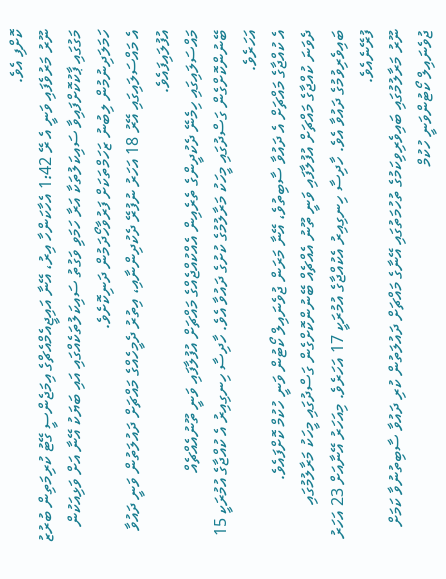ކޮށްފި އެވެ.
ނޫރު މަރުވެފައި ވަނީ އެ ރޭ 1:42 އެހާކަންހާ އިރު، އޭނާ އައިޖީއެމްއެޗްގެ އިމަޖެންސީ ގޭޓު ކުރިމަތިން ބުރުޒު މަގުގައި ޕާކުކޮށްފައިވާ ސައިކަލުތަކާ އަރާ ހަމަވި ވަގުތު ސައިކަލުތަކެއްގައި އައި ބަޔަކު އޭނާ އަށް ވަޅިއަކުން ހަމަލަދިނުމުން ލިބުނު ޒަހަމްތަކަށް ފަރުވާހޯދަމުން ދަނިކޮށެވެ.
އެ މައްސަލައިގައި އޭރު 18 އަހަރު ނުފުރޭ ދެކުދިންނާއި، އިތުރު ދެމީހެއްގެ މައްޗަށް ދައުލަތުން ވަނީ ދައުވާ އުފުލައިފައެވެ.
މައްސަލައިގައި ހިމެނޭ ދެކުދީންގެ ތެރެއިން އެއްކުއްޖެއްގެ މައްޗަށް އުފުލާފައި ވަނީ ތޫނުއެއްޗެއް ބޭނުންކޮށްގެން ގަސްދުގައި މީހަކު މަރާލުމުގެ ކުށުގެ ދައުވާ އެވެ. ހާދިސާ ހިނގިއިރު އެ ކުއްޖާގެ އުމުރަކީ 15 އަހަރެވެ.
އެ ކުއްޖާގެ މައްޗަށް އެ ދައުވާ ސާބިތުވެ، އޭނާ މަރަން ޖުވެނައިލް ކޯޓުން ވަނީ ހުކުމް ކޮށްފައެވެ.
ދެވަނަ ކުއްޖާގެ މައްޗަށް އުފުލާފައި ވަނީ ތޫނު އެއްޗެއް ބޭނުންކޮށްގެން ގަސްދުގައި މީހަކު މަރާލުމުގައި ބައިވެރިވުމުގެ ދައުވާ އެވެ. ހާދިސާ ހިނގިއިރު އެކުއްޖާގެ އުމުރަކީ 17 އަހަރެވެ. މިއަހަރު އޭނާއަށް 23 އަހަރު ފުރޭނެއެވެ.
ނޫރު މަރާލުމުގައި ބައިވެރިވިކަމުގެ ތުހުމަތުގައި އޭނާގެ މައްޗަށް ދައުލަތުން ކުރި ދައުވާ ސާބިތުނުވާ ކަމަށް ޖުވެނައިލް ކޯޓުންވަނީ ހުކުމް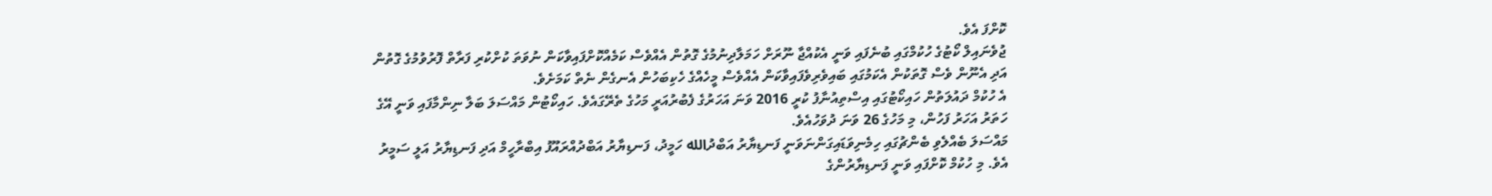ކޮށްފަ އެވެ.
ޖުވެނައިލް ކޯޓުގެ ހުކުމްގައި ބުނެފައި ވަނީ އެކުއްޖާ ނޫރަށް ހަމަލާދިނުމުގެ ގޮތުން އެއްވެސް ކަމެއްކޮށްފައިވާކަން ނުވަތަ ކުށްކުރި ފަރާތް ފޮރުވުމުގެ ގޮތުން އަދި އެނޫން ވެސް ގޮތަކުން އެކަމުގައި ބައިވެރިވެފައިވާކަން އެއްވެސް މީހެއްގެ ހެކިބަހުން އެނގެން ނެތް ކަމަށެވެ.
އެ ހުކުމް ދައުލަތުން ހައިކޯޓުގައި އިސްތިއުނާފު ކުރީ 2016 ވަނަ އަހަރުގެ ފެބުރުއަރީ މަހުގެ ތެރޭގައެވެ. ހައިކޯޓުން މައްސަލަ ބަލާ ނިންމާފައި ވަނީ އޭގެ ހަތަރު އަހަރު ފަހުން، މި މަހުގެ 26 ވަނަ ދުވަހުއެވެ.
މައްސަލަ ބެއްލެވި ބެންޗުގައި ހިމެނިވަޑައިގަންނަވަނީ ފަނޑިޔާރު އަބްދުالله ހަމީދު، ފަނޑިޔާރު އަބްދުއްރައޫފު އިބްރާހީމް އަދި ފަނޑިޔާރު އަލީ ސަމީރު އެވެ. މި ހުކުމް ކޮށްފައި ވަނީ ފަނޑިޔާރުންގެ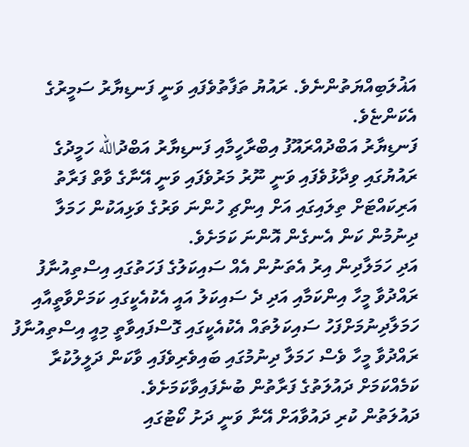އަޣުލަބިއްޔަތުންނެވެ. ރައުޔު ތަފާތުވެފައި ވަނީ ފަނޑިޔާރު ސަމީރުގެ އެކަންޏެވެ.
ފަނޑިޔާރު އަބްދުއްރައޫފު އިބްރާހީމާއި ފަނޑިޔާރު އަބްދުالله ހަމީދުގެ ރައުޔުގައި ވިދާޅުވެފައި ވަނީ ނޫރު މަރުވެފައި ވަނީ އޭނާގެ ވާތް ފަރާތު އަރިކައްޓަށް ތިލައިގައި އަށް އިންޗި ހުންނަ ވަރުގެ ވަޅިއަކުން ހަމަލާ ދިނުމުން ކަން އެނގެން އޮންނަ ކަމަށެވެ.
އަދި ހަމަލާދިން އިރު އެތަނުން އެއް ސައިކަލުގެ ފަހަތުގައި އިސްތިއުނާފު ރައްދުވާ މީހާ އިންކަމާއި އަދި ދެ ސައިކަލު އައީ އެކުއެކީގައި ކަމަށްވާތީއާއި ހަމަލާދިނުމަށްފަހު ސައިކަލުތައް އެކުއެކީގައި ގޮސްފައިވާތީ މިއީ އިސްތިއުނާފު ރައްދުވާ މީހާ ވެސް ހަމަލާ ދިނުމުގައި ބައިވެރިވެފައި ވާކަން ދަލީލުކުރާ ކަމެއްކަމަށް ދައުލަތުގެ ފަރާތުން ބުނެފައިވާކަމަށެވެ.
ދައުލަތުން ކުރި ދައުވާއަށް އޭނާ ވަނީ ދަށު ކޯޓުގައި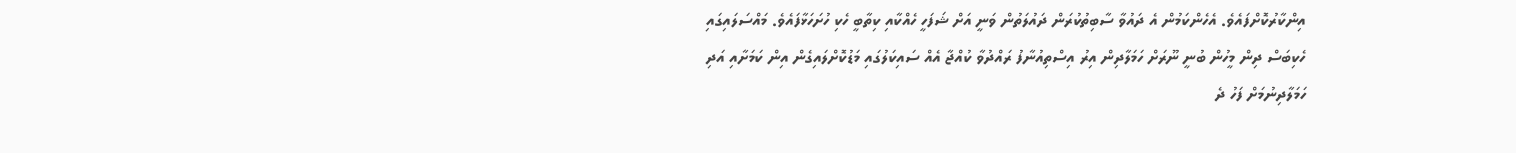އިންކާރުކޮށްފައެވެ. އެހެންކަމުން އެ ދައުވާ ސާބިތުކުރަން ދައުލަތުން ވަނީ އަށް ޝަފަހީ ހެއްކާއި ކިތާބީ ހެކި ހުށަހަޅާފައެވެ. މައްސަލައިގައި ހެކިބަސް ދިން މީހުން ބުނީ ނޫރަށް ހަމަލާދިން އިރު އިސްތިއުނާފު ރައްދުވާ ކުއްޖާ އެއް ސައިކަލުގައި މަޑުކޮށްލައިގެން އިން ކަމަށާއި އަދި ހަމަލާދިނުމަށް ފަހު ދެ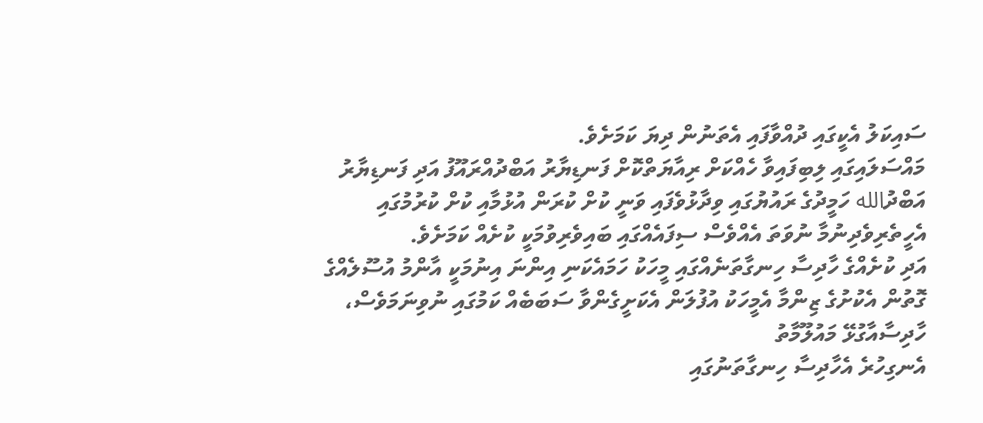ސައިކަލު އެކީގައި ދުއްވާފައި އެތަނުން ދިޔަ ކަމަށެވެ.
މައްސަލައިގައި ލިބިފައިވާ ހެއްކަށް ރިއާޔަތްކޮށް ފަނޑިޔާރު އަބްދުއްރައޫފު އަދި ފަނޑިޔާރު އަބްދުالله ހަމީދުގެ ރައުޔުގައި ވިދާޅުވެފައި ވަނީ ކުށް ކުރަން އުޅުމާއި ކުށް ކުރުމުގައި އެހީތެރިވެދިނުމާ ނުވަތަ އެއްވެސް ސިފައެއްގައި ބައިވެރިވުމަކީ ކުށެއް ކަމަށެވެ.
އަދި ކުށެއްގެ ހާދިސާ ހިނގާތަނެއްގައި މީހަކު ހަމައެކަނި އިންނަ އިނުމަކީ އާންމު އުސޫލެއްގެ ގޮތުން އެކުށުގެ ޒިންމާ އެމީހަކު އުފުލަން އެކަށީގެންވާ ސަބަބެއް ކަމުގައި ނުވިނަމަވެސް، ހާދިސާއާގުޅޭ މައުލޫމާތު
އެނގިހުރެ އެހާދިސާ ހިނގާތަނުގައި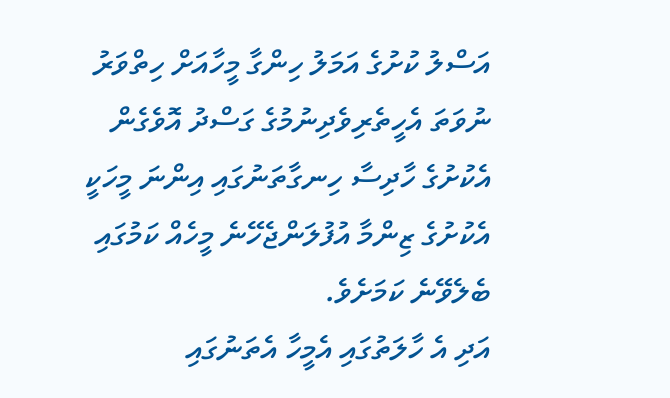އަސްލު ކުށުގެ އަމަލު ހިންގާ މީހާއަށް ހިތްވަރު ނުވަތަ އެހީތެރިވެދިނުމުގެ ގަސްދު އޮވެގެން އެކުށުގެ ހާދިސާ ހިނގާތަނުގައި އިންނަ މީހަކީ އެކުށުގެ ޒިންމާ އުފުލަންޖެހޭނެ މީހެއް ކަމުގައި ބެލެވޭނެ ކަމަށެވެ.
އަދި އެ ހާލަތުގައި އެމީހާ އެތަނުގައި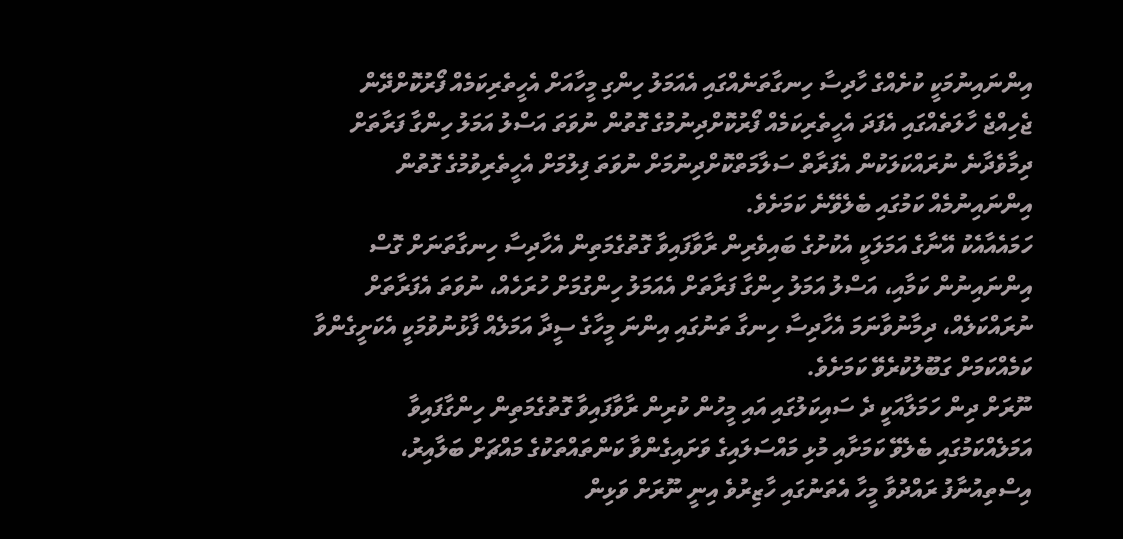އިންނައިނުމަކީ ކުށެއްގެ ހާދިސާ ހިނގާތަނެއްގައި އެއަމަލު ހިންގި މީހާއަށް އެހީތެރިކަމެއް ފޯރުކޮށްދޭން ޖެހިއްޖެ ހާލަތެއްގައި އެފަދަ އެހީތެރިކަމެއް ފޯރުކޮށްދިނުމުގެ ގޮތުން ނުވަތަ އަސްލު އަމަލު ހިންގާ ފަރާތަށް ދިމާވެދާނެ ނުރައްކަލަކުން އެފަރާތް ސަލާމަތްކޮށްދިނުމަށް ނުވަތަ ފިލުމަށް އެހީތެރިވުމުގެ ގޮތުން އިންނައިނުމެއް ކަމުގައި ބެލެވޭނެ ކަމަށެވެ.
ހަމައެއާއެކު އޭނާގެ އަމަލަކީ އެކުށުގެ ބައިވެރިން ރާވާފައިވާ ގޮތުގެމަތިން އެހާދިސާ ހިނގާތަނަށް ގޮސް އިންނައިނުން ކަމާއި، އަސްލު އަމަލު ހިންގާ ފަރާތަށް އެއަމަލު ހިންގުމަށް ހުރަހެއް، ނުވަތަ އެފަރާތަށް ނުރައްކަލެއް، ދިމާނުވާނަމަ އެހާދިސާ ހިނގާ ތަނުގައި އިންނަ މީހާގެ ސީދާ އަމަލެއް ފާޅުނުވުމަކީ އެކަށީގެންވާ ކަމެއްކަމަށް ގަބޫލުކުރެވޭ ކަމަށެވެ.
ނޫރަށް ދިން ހަމަލާއަކީ ދެ ސައިކަލުގައި އައި މީހުން ކުރިން ރާވާފައިވާ ގޮތުގެމަތިން ހިންގާފައިވާ އަމަލެއްކަމުގައި ބެލެވޭ ކަމަށާއި މުޅި މައްސަލައިގެ ވަށައިގެންވާ ކަންތައްތަކުގެ މައްޗަށް ބަލާއިރު، އިސްތިއުނާފު ރައްދުވާ މީހާ އެތަނުގައި ހާޒިރުވެ އިނީ ނޫރަށް ވަޅިން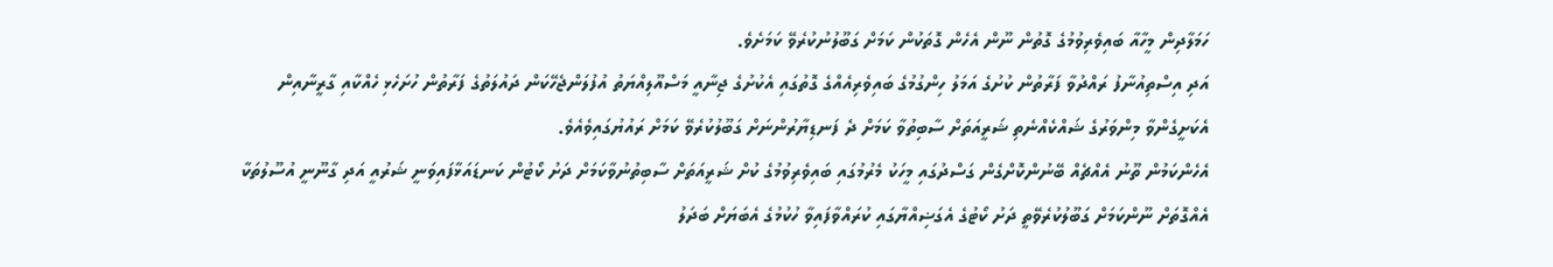ހަމަލާދިން މީހާއާ ބައިވެރިވުމުގެ ގޮތުން ނޫން އެހެން ގޮތަކުން ކަމަށް ގަބޫލުނުކުރެވޭ ކަމަށެވެ.
އަދި އިސްތިއުނާފު ރައްދުވާ ފަރާތުން ކުށުގެ އަމަލު ހިންގުމުގެ ބައިވެރިއެއްގެ ގޮތުގައި އެކުށުގެ ޖިނާއީ މަސްއޫލިއްޔަތު އުފުލަންޖެހޭކަން ދައުލަތުގެ ފަރާތުން ހުށަހެޅި ހެއްކާއި ގާރީނާއިން
އެކަށީގެންވާ މިންވަރުގެ ޝައްކެއްނެތި ޝަރީއަތަށް ސާބިތުވާ ކަމަށް ދެ ފަނޑިޔާރުންނަށް ގަބޫލުކުރެވޭ ކަމަށް ރައުޔުގައިވެއެވެ.
އެހެންކަމުން ތޫނު އެއްޗެއް ބޭނުންކޮށްގެން ގަސްދުގައި މީހަކު މެރުމުގައި ބައިވެރިވުމުގެ ކުށް ޝަރީއަތަށް ސާބިތުނުވާކަމަށް ދަށު ކޯޓުން ކަނޑައަޅާފައިވަނީ ޝަރުއީ އަދި ގާނޫނީ އުސޫލުތަކާ
އެއްގޮތަށް ނޫންކަމަށް ގަބޫލުކުރެވޭތީ ދަށު ކޯޓުގެ އެގަޟިއްޔާގައި ކުރައްވާފައިވާ ހުކުމުގެ އެބަޔަށް ބަދަލު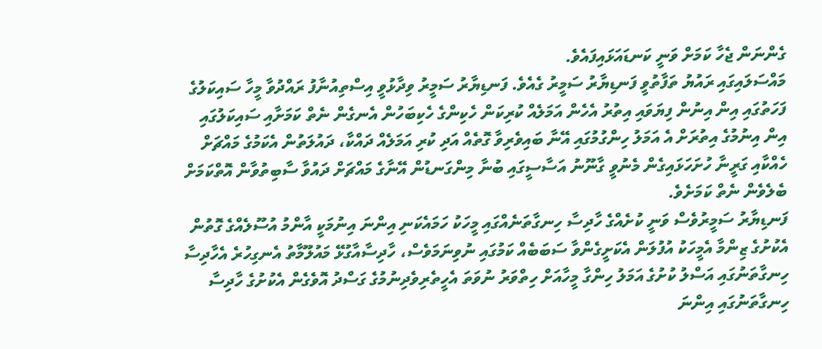ގެންނަން ޖެހާ ކަމަށް ވަނީ ކަނޑައަޅައިފައެވެ.
މައްސަލައިގައި ރައުޔު ތަފާތުވީ ފަނޑިޔާރު ސަމީރު ގެއެވެ. ފަނޑިޔާރު ސަމީރު ވިދާޅުވީ އިސްތިއުނާފު ރައްދުވާ މީހާ ސައިކަލުގެ ފަހަތުގައި އިން އިނުން ފިޔަވައި އިތުރު އެހެން އަމަލެއް ކުރިކަން ހެކިންގެ ހެކިބަހުން އެނގެން ނެތް ކަމަށާއި ސައިކަލުގައި އިން އިނުމުގެ އިތުރަށް އެ އަމަލު ހިންގުމުގައި އޭނާ ބައިވެރިވާ ގޮތެއް އަދި ކުރި އަމަލެއް ދައްކާ، ދައުލަތުން އެކަމުގެ މައްޗަށް ހެއްކާއި ގަރީނާ ހުށަހަޅައިގެން މެނުވީ ގާނޫނު އަސާސީގައި ބުނާ މިންގަނޑުން އޭނާގެ މައްޗަށް ދައުވާ ސާބިތުވާން އޮތްކަމަށް ބެލެވެން ނެތް ކަމަށެވެ.
ފަނޑިޔާރު ސަމީރުވެސް ވަނީ ކުށެއްގެ ހާދިސާ ހިނގާތަނެއްގައި މީހަކު ހަމައެކަނި އިންނަ އިނުމަކީ އާންމު އުސޫލެއްގެ ގޮތުން އެކުށުގެ ޒިންމާ އެމީހަކު އުފުލަން އެކަށީގެންވާ ސަބަބެއް ކަމުގައި ނުވިނަމަވެސް، ހާދިސާއާގުޅޭ މައުލޫމާތު އެނގިހުރެ އެހާދިސާ ހިނގާތަނުގައި އަސްލު ކުށުގެ އަމަލު ހިންގާ މީހާއަށް ހިތްވަރު ނުވަތަ އެހީތެރިވެދިނުމުގެ ގަސްދު އޮވެގެން އެކުށުގެ ހާދިސާ ހިނގާތަނުގައި އިންނަ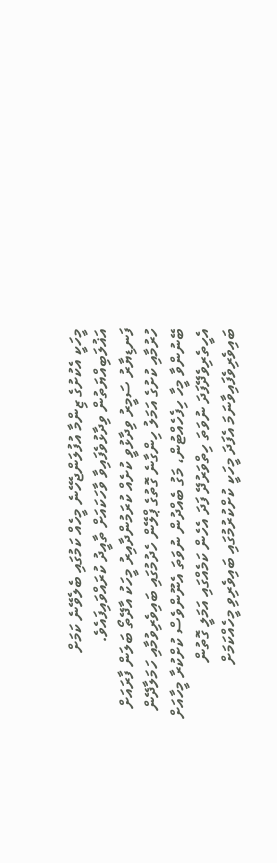މީހަކީ އެކުށުގެ ޒިންމާ އުފުލަންޖެހޭނެ މީހެއް ކަމުގައި ބެލެވޭނެ ކަމަށް އަޣުލަބިއްޔަތުން ވިދާޅުވެފައިވާ ވާހަކައަށް ތާއީދު ކުރައްވައިފައެވެ.
ފަނޑިޔާރު ސަމީރު ވިދާޅުވީ ކުށެއް ކުރަމުންދާއިރު މީހަކު އާދޭތޯ ބަލަން ފާރައަށް ހުރުމާއި ކުށުގެ އަމަލު ހިންގާނެ ގޮތުގެ ޕްލޭން ހެދުމުގައި ބައިވެރިވުމާއި ހަމަލާދޭން ބޭނުންވާ މީހާ ހިފެހެއްޓުން، މަގު ބެއްދުން ނުވަތަ އެނޫންވެސް ކުށްކުރާ މީހާއަށް އެހީތެރިވެދޭފަދަ ނުވަތަ ހިތްވަރުދޭ ފަދަ އެހެން ކަމެއްގައި އަމަލީ ގޮތުން ބައިވެރިވެފައިވާނަމަ އެފަދަ މީހަކީ ކުށްކުރުމުގައި ބައިވެރިވި މީހެއްކަމަށް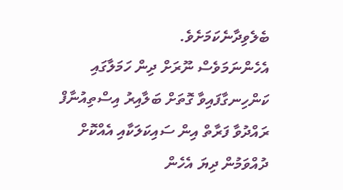ބެލެވިދާނެކަމަށެވެ.
އެހެންނަމަވެސް ނޫރަށް ދިން ހަމަލާގައި ކަންހިނގާފައިވާ ގޮތަށް ބަލާއިރު އިސްތިއުނާފް ރައްދުވާ ފަރާތް އިން ސައިކަލަކާއި އެއްކޮށް ދުއްވަމުން ދިޔަ އެހެން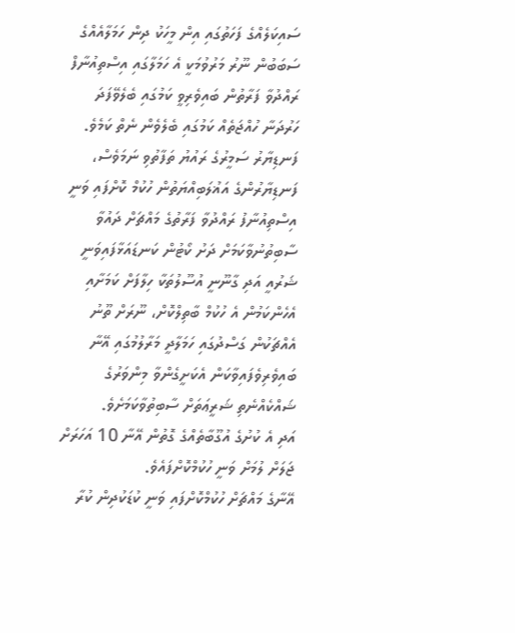ސައިކަލެއްގެ ފަހަތުގައި އިން މީހަކު ދިން ހަމަލާއެއްގެ ސަބަބުން ނޫރު މަރުވުމަކީ އެ ހަމަލާގައި އިސްތިއުނާފް
ރައްދުވާ ފަރާތުން ބައިވެރިވީ ކަމުގައި ބެލެވޭފަދަ ހަރުދަނާ ހުއްޖަތެއް ކަމުގައި ބެލެވެން ނެތް ކަމެވެ.
ފަނޑިޔާރު ސަމީރުގެ ރައުޔު ތަފާތުވި ނަމަވެސް، ފަނޑިޔާރުންގެ އަޣުލަބިއްޔަތުން ހުކުމް ކޮށްފައި ވަނީ އިސްތިއުނާފު ރައްދުވާ ފަރާތުގެ މައްޗަށް ދައުވާ ސާބިތުނުވާކަމަށް ދަށު ކޯޓުން ކަނޑައަޅާފައިވަނީ ޝަރުއީ އަދި ގާނޫނީ އުސޫލުތަކާ ހިލާފަށް ކަމަށާއި އެހެންކަމުން އެ ހުކުމް ބާތިލްކޮށް، ނޫރަށް ތޫނު އެއްޗަކުން ގަސްދުގައި ހަމަލާދީ މަރާލުމުގައި އޭނާ ބައިވެރިވެފައިވާކަން އެކަށީގެންވާ މިންވަރުގެ ޝައްކެއްނެތި ޝަރީޢަތަށް ސާބިތުވާކަމަށެވެ.
އަދި އެ ކުށުގެ އުގޫބާތެއްގެ ގޮތުން އޭނާ 10 އަހަރަށް ޖަލަށް ލުމަށް ވަނީ ހުކުމްކޮށްފައެވެ.
އޭނާގެ މައްޗަށް ހުކުމްކޮށްފައި ވަނީ ކުޑަކުދިން ކުރާ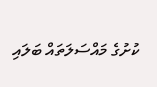ކުށުގެ މައްސަލަތައް ބަލައި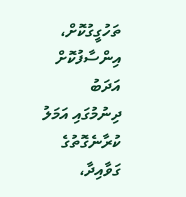ތަހުގީގުކޮށް، އިންސާފުކޮށް އަދަބު ދިނުމުގައި އަމަލު ކުރާނެގޮތުގެ ގަވާއިދާ،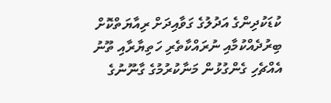ކުޑަކުދިންގެ އަދުލުގެ ގަވާއިދަށް ރިއާޔަތްކޮށް ބިރުދެއްކުމާއި ނުރައްކާތެރި ހަތިޔާރާއި ތޫނު އެއްޗެހި ގެންގުޅުން މަނާކުރުމުގެ ގާނޫނުގެ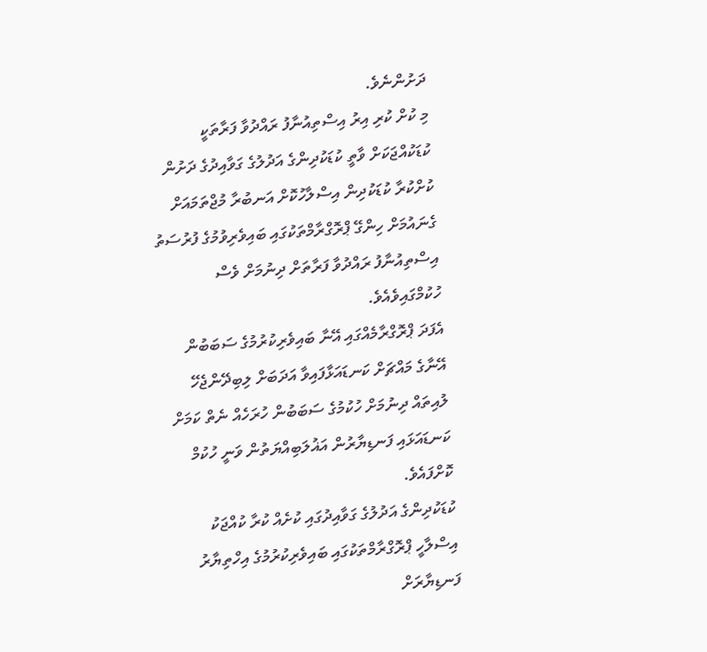ދަށުންނެވެ.
މި ކުށް ކުރި އިރު އިސްތިއުނާފު ރައްދުވާ ފަރާތަކީ ކުޑަކުއްޖަކަށް ވާތީ ކުޑަކުދިންގެ އަދުލުގެ ގަވާއިދުގެ ދަށުން ކުށްކުރާ ކުޑަކުދިން އިސްލާހުކޮށް އަނބުރާ މުޖްތަމައަށް ގެނައުމަށް ހިންގޭ ޕްރޮގްރާމްތަކުގައި ބައިވެރިވުމުގެ ފުރުސަތު އިސްތިއުނާފު ރައްދުވާ ފަރާތަށް ދިނުމަށް ވެސް ހުކުމްގައިވެއެވެ.
އެފަދަ ޕްރޮގްރާމެއްގައި އޭނާ ބައިވެރިކުރުމުގެ ސަބަބުން އޭނާގެ މައްޗަށް ކަނޑައަޅާފައިވާ އަދަބަށް ލިބިދޭންޖެހޭ ލުއިތައް ދިނުމަށް ހުކުމުގެ ސަބަބުން ހުރަހެއް ނެތް ކަމަށް ކަނޑައަޅައި ފަނޑިޔާރުން އަޣުލަބިއްޔަތުން ވަނީ ހުކުމް ކޮށްފައެވެ.
ކުޑަކުދިންގެ އަދުލުގެ ގަވާއިދުގައި ކުށެއް ކުރާ ކުއްޖަކު އިސްލާހީ ޕްރޮގްރާމްތަކުގައި ބައިވެރިކުރުމުގެ އިހްތިޔާރު ފަނޑިޔާރަށް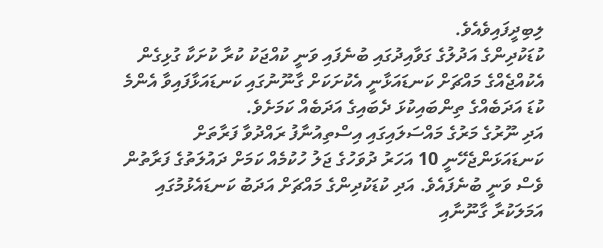ލިބިދީފައިވެއެވެ.
ކުޑަކުދިންގެ އަދުލުގެ ގަވާއިދުގައި ބުނެފައި ވަނީ ކުއްޖަކު ކުރާ ކުށަކާ ގުޅިގެން އެކުއްޖެއްގެ މައްޗަށް ކަނޑައަޅާނީ އެކުށަކަށް ގާނޫނުގައި ކަނޑައަޅާފައިވާ އެންމެ ކުޑަ އަދަބެއްގެ ތިންބައިކުޅަ ދެބައިގެ އަދަބެއް ކަމަށެވެ.
އަދި ނޫރުގެ މަރުގެ މައްސަލައިގައި އިސްތިއުނާފު ރައްދުވާ ފަރާތަށް ކަނޑައަޅަންޖެހޭނީ 10 އަހަރު ދުވަހުގެ ޖަލު ހުކުމެއް ކަމަށް ދައުލަތުގެ ފަރާތުން ވެސް ވަނީ ބުނެފައެވެ. އަދި ކުޑަކުދިންގެ މައްޗަށް އަދަބު ކަނޑައެޅުމުގައި އަމަލަކުރާ ގާނޫނާއި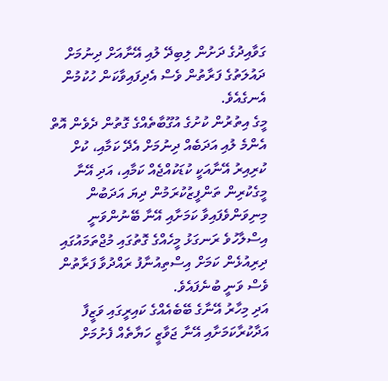ގަވާއިދުގެ ދަށުން ލިބިދޭ ލުއި އޭނާއަށް ދިނުމަށް ދައުލަތުގެ ފަރާތުން ވެސް އެދިފައިވާކަން ހުކުމުން އެނގެއެވެ.
މީގެ އިތުރުން ކުށުގެ އުގޫބާތެއްގެ ގޮތުން ދެވެން އޮތް އެންމެ ލުއި އަދަބެއް ދިނުމަށް އެދޭ ކަމާއި، ކުށް ކުރިއިރު އޭނާއަކީ ކުޑަކުއްޖެއް ކަމާއި، އަދި އޭނާ މީގެކުރިން ތަންފީޒުކުރަމުން ދިޔަ އަދަބުން މިނިވަންވެފައިވާ ކަމަށާއި އޭނާ ބޭނުންވަނީ އިސްލާހުވެ ރަނގަޅު މީހެއްގެ ގޮތުގައި މުޖްތަމައުގައި ދިރިއުޅެން ކަމަށް އިސްތިއުނާފު ރައްދުވާ ފަރާތުން ވެސް ވަނީ ބުނެފައެވެ.
އަދި މިހާރު އޭނާގެ ބޭބެއެއްގެ ކައިރީގައި ވަޒީފާ އަދާކުރާކަމަށާއި އޭނާ ޖަވާޒީ ހަޔާތެއް ފެށުމަށް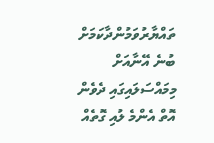ތައްޔާރުވަމުންދާކަމަށް ބުނެ އޭނާއަށް
މިމައްސަލައިގައި ދެވެން އޮތް އެންމެ ލުއި ގޮތެއް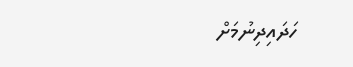ހަދައިދިނުމަށް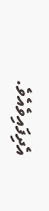އެދިފައިވެއެވެ.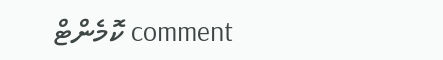comment ކޮމެންޓް